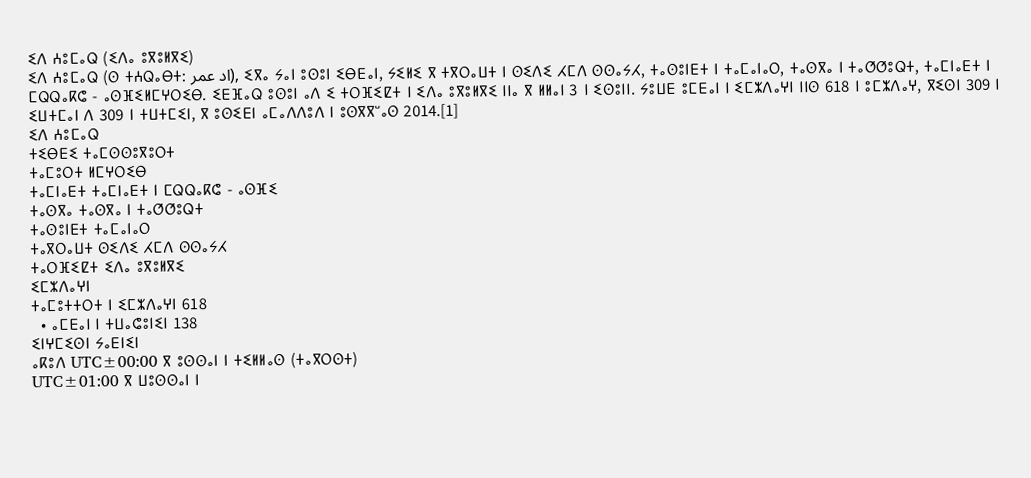ⵉⴷ ⵄⵓⵎⴰⵕ (ⵉⴷⴰ ⵓⴳⵓⵍⴳⵉ)
ⵉⴷ ⵄⵓⵎⴰⵕ (ⵙ ⵜⵄⵕⴰⴱⵜ: اد عمر), ⵉⴳⴰ ⵢⴰⵏ ⵓⵙⵓⵏ ⵉⴱⴹⴰⵏ, ⵢⵉⵍⵉ ⴳ ⵜⴳⵔⴰⵡⵜ ⵏ ⵙⵉⴷⵉ ⵃⵎⴷ ⵙⵙⴰⵢⵃ, ⵜⴰⵙⵓⵏⴹⵜ ⵏ ⵜⴰⵎⴰⵏⴰⵔ, ⵜⴰⵙⴳⴰ ⵏ ⵜⴰⵚⵚⵓⵕⵜ, ⵜⴰⵎⵏⴰⴹⵜ ⵏ ⵎⵕⵕⴰⴽⵛ - ⴰⵙⴼⵉⵍⵎⵖⵔⵉⴱ. ⵉⴹⴼⴰⵕ ⵓⵙⵓⵏ ⴰⴷ ⵉ ⵜⵔⴼⵉⵇⵜ ⵏ ⵉⴷⴰ ⵓⴳⵓⵍⴳⵉ ⵏⵏⴰ ⴳ ⵍⵍⴰⵏ 3 ⵏ ⵉⵙⵓⵏⵏ. ⵢⵓⵡⴹ ⵓⵎⴹⴰⵏ ⵏ ⵉⵎⵣⴷⴰⵖⵏ ⵏⵏⵙ 618 ⵏ ⵓⵎⵣⴷⴰⵖ, ⴳⵉⵙⵏ 309 ⵏ ⵉⵡⵜⵎⴰⵏ ⴷ 309 ⵏ ⵜⵡⵜⵎⵉⵏ, ⴳ ⵓⵙⵉⴹⵏ ⴰⵎⴰⴷⴷⵓⴷ ⵏ ⵓⵙⴳⴳⵯⴰⵙ 2014.[1]
ⵉⴷ ⵄⵓⵎⴰⵕ
ⵜⵉⴱⴹⵉ ⵜⴰⵎⵙⵙⵓⴳⵓⵔⵜ
ⵜⴰⵎⵓⵔⵜ ⵍⵎⵖⵔⵉⴱ
ⵜⴰⵎⵏⴰⴹⵜ ⵜⴰⵎⵏⴰⴹⵜ ⵏ ⵎⵕⵕⴰⴽⵛ - ⴰⵙⴼⵉ
ⵜⴰⵙⴳⴰ ⵜⴰⵙⴳⴰ ⵏ ⵜⴰⵚⵚⵓⵕⵜ
ⵜⴰⵙⵓⵏⴹⵜ ⵜⴰⵎⴰⵏⴰⵔ
ⵜⴰⴳⵔⴰⵡⵜ ⵙⵉⴷⵉ ⵃⵎⴷ ⵙⵙⴰⵢⵃ
ⵜⴰⵔⴼⵉⵇⵜ ⵉⴷⴰ ⵓⴳⵓⵍⴳⵉ
ⵉⵎⵣⴷⴰⵖⵏ
ⵜⴰⵎⵓⵜⵜⵔⵜ ⵏ ⵉⵎⵣⴷⴰⵖⵏ 618
  • ⴰⵎⴹⴰⵏ ⵏ ⵜⵡⴰⵛⵓⵏⵉⵏ 138
ⵉⵏⵖⵎⵉⵙⵏ ⵢⴰⴹⵏⵉⵏ
ⴰⴽⵓⴷ UTC±00:00 ⴳ ⵓⵙⵙⴰⵏ ⵏ ⵜⵉⵍⵍⴰⵙ (ⵜⴰⴳⵔⵙⵜ)
UTC±01:00 ⴳ ⵡⵓⵙⵙⴰⵏ ⵏ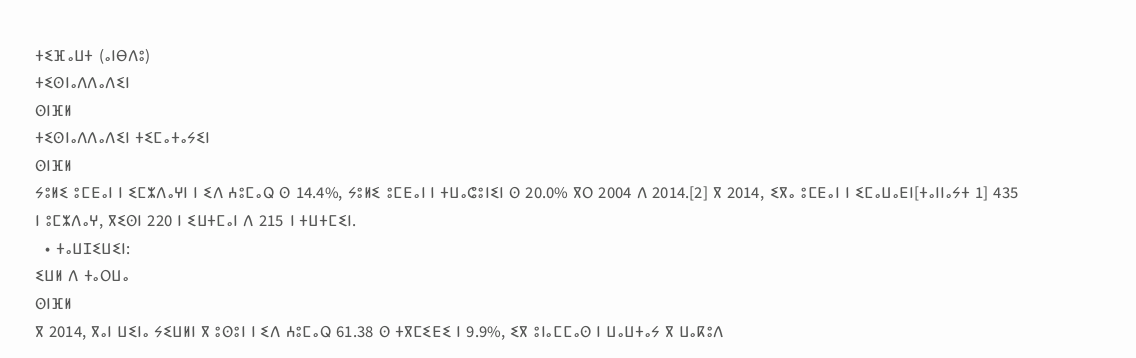ⵜⵉⴼⴰⵡⵜ (ⴰⵏⴱⴷⵓ)
ⵜⵉⵙⵏⴰⴷⴷⴰⴷⵉⵏ
ⵙⵏⴼⵍ
ⵜⵉⵙⵏⴰⴷⴷⴰⴷⵉⵏ ⵜⵉⵎⴰⵜⴰⵢⵉⵏ
ⵙⵏⴼⵍ
ⵢⵓⵍⵉ ⵓⵎⴹⴰⵏ ⵏ ⵉⵎⵣⴷⴰⵖⵏ ⵏ ⵉⴷ ⵄⵓⵎⴰⵕ ⵙ 14.4%, ⵢⵓⵍⵉ ⵓⵎⴹⴰⵏ ⵏ ⵜⵡⴰⵛⵓⵏⵉⵏ ⵙ 20.0% ⴳⵔ 2004 ⴷ 2014.[2] ⴳ 2014, ⵉⴳⴰ ⵓⵎⴹⴰⵏ ⵏ ⵉⵎⴰⵡⴰⴹⵏ[ⵜⴰⵏⵏⴰⵢⵜ 1] 435 ⵏ ⵓⵎⵣⴷⴰⵖ, ⴳⵉⵙⵏ 220 ⵏ ⵉⵡⵜⵎⴰⵏ ⴷ 215 ⵏ ⵜⵡⵜⵎⵉⵏ.
  • ⵜⴰⵡⵊⵉⵡⵉⵏ:
ⵉⵡⵍ ⴷ ⵜⴰⵔⵡⴰ
ⵙⵏⴼⵍ
ⴳ 2014, ⴳⴰⵏ ⵡⵉⵏⴰ ⵢⵉⵡⵍⵏ ⴳ ⵓⵙⵓⵏ ⵏ ⵉⴷ ⵄⵓⵎⴰⵕ 61.38 ⵙ ⵜⴳⵎⵉⴹⵉ ⵏ 9.9%, ⵉⴳ ⵓⵏⴰⵎⵎⴰⵙ ⵏ ⵡⴰⵡⵜⴰⵢ ⴳ ⵡⴰⴽⵓⴷ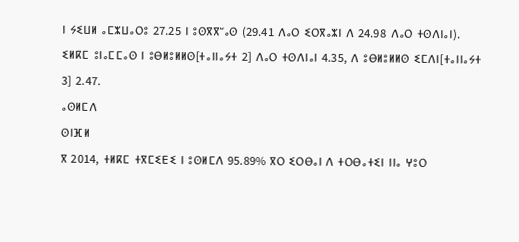ⵏ ⵢⵉⵡⵍ ⴰⵎⵣⵡⴰⵔⵓ 27.25 ⵏ ⵓⵙⴳⴳⵯⴰⵙ (29.41 ⴷⴰⵔ ⵉⵔⴳⴰⵣⵏ ⴷ 24.98 ⴷⴰⵔ ⵜⵙⴷⵏⴰⵏ). ⵉⵍⴽⵎ ⵓⵏⴰⵎⵎⴰⵙ ⵏ ⵓⴱⵍⵓⵍⵍⵙ[ⵜⴰⵏⵏⴰⵢⵜ 2] ⴷⴰⵔ ⵜⵙⴷⵏⴰⵏ 4.35, ⴷ ⵓⴱⵍⵓⵍⵍⵙ ⵉⵎⴷⵏ[ⵜⴰⵏⵏⴰⵢⵜ 3] 2.47.
ⴰⵙⵍⵎⴷ
ⵙⵏⴼⵍ
ⴳ 2014, ⵜⵍⴽⵎ ⵜⴳⵎⵉⴹⵉ ⵏ ⵓⵙⵍⵎⴷ 95.89% ⴳⵔ ⵉⵔⴱⴰⵏ ⴷ ⵜⵔⴱⴰⵜⵉⵏ ⵏⵏⴰ ⵖⵓⵔ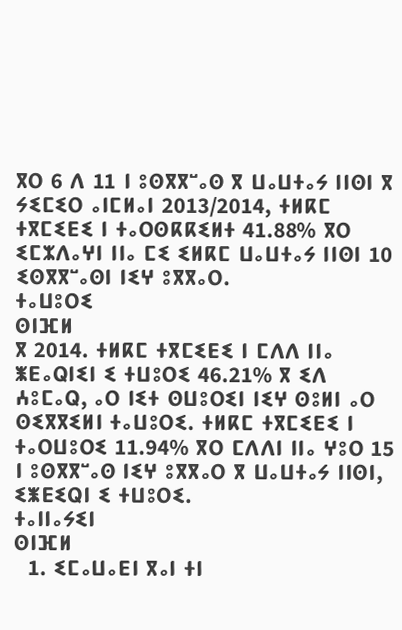ⴳⵔ 6 ⴷ 11 ⵏ ⵓⵙⴳⴳⵯⴰⵙ ⴳ ⵡⴰⵡⵜⴰⵢ ⵏⵏⵙⵏ ⴳ ⵢⵉⵎⵉⵔ ⴰⵏⵎⵍⴰⵏ 2013/2014, ⵜⵍⴽⵎ ⵜⴳⵎⵉⴹⵉ ⵏ ⵜⴰⵔⵙⴽⴽⵉⵍⵜ 41.88% ⴳⵔ ⵉⵎⵣⴷⴰⵖⵏ ⵏⵏⴰ ⵎⵉ ⵉⵍⴽⵎ ⵡⴰⵡⵜⴰⵢ ⵏⵏⵙⵏ 10 ⵉⵙⴳⴳⵯⴰⵙⵏ ⵏⵉⵖ ⵓⴳⴳⴰⵔ.
ⵜⴰⵡⵓⵔⵉ
ⵙⵏⴼⵍ
ⴳ 2014. ⵜⵍⴽⵎ ⵜⴳⵎⵉⴹⵉ ⵏ ⵎⴷⴷ ⵏⵏⴰ ⵥⴹⴰⵕⵏⵉⵏ ⵉ ⵜⵡⵓⵔⵉ 46.21% ⴳ ⵉⴷ ⵄⵓⵎⴰⵕ, ⴰⵔ ⵏⵉⵜ ⵙⵡⵓⵔⵉⵏ ⵏⵉⵖ ⵙⵓⵍⵏ ⴰⵔ ⵙⵉⴳⴳⵉⵍⵏ ⵜⴰⵡⵓⵔⵉ. ⵜⵍⴽⵎ ⵜⴳⵎⵉⴹⵉ ⵏ ⵜⴰⵔⵡⵓⵔⵉ 11.94% ⴳⵔ ⵎⴷⴷⵏ ⵏⵏⴰ ⵖⵓⵔ 15 ⵏ ⵓⵙⴳⴳⵯⴰⵙ ⵏⵉⵖ ⵓⴳⴳⴰⵔ ⴳ ⵡⴰⵡⵜⴰⵢ ⵏⵏⵙⵏ, ⵉⵥⴹⵉⵕⵏ ⵉ ⵜⵡⵓⵔⵉ.
ⵜⴰⵏⵏⴰⵢⵉⵏ
ⵙⵏⴼⵍ
  1. ⵉⵎⴰⵡⴰⴹⵏ ⴳⴰⵏ ⵜⵏ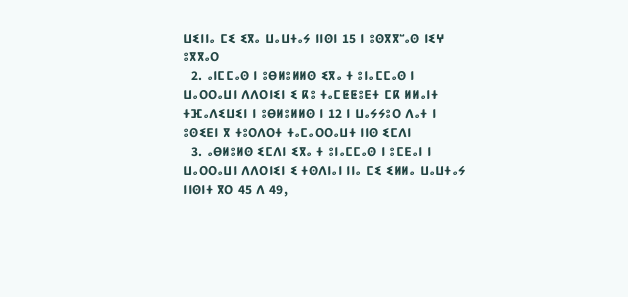ⵡⵉⵏⵏⴰ ⵎⵉ ⵉⴳⴰ ⵡⴰⵡⵜⴰⵢ ⵏⵏⵙⵏ 15 ⵏ ⵓⵙⴳⴳⵯⴰⵙ ⵏⵉⵖ ⵓⴳⴳⴰⵔ
  2. ⴰⵏⵎⵎⴰⵙ ⵏ ⵓⴱⵍⵓⵍⵍⵙ ⵉⴳⴰ ⵜ ⵓⵏⴰⵎⵎⴰⵙ ⵏ ⵡⴰⵔⵔⴰⵡⵏ ⴷⴷⵔⵏⵉⵏ ⵉ ⴽⵓ ⵜⴰⵎⵟⵟⵓⴹⵜ ⵎⴽ ⵍⵍⴰⵏⵜ ⵜⴼⴰⴷⵉⵡⵉⵏ ⵏ ⵓⴱⵍⵓⵍⵍⵙ ⵏ 12 ⵏ ⵡⴰⵢⵢⵓⵔ ⴷⴰⵜ ⵏ ⵓⵙⵉⴹⵏ ⴳ ⵜⵓⵔⴷⵔⵜ ⵜⴰⵎⴰⵔⵔⴰⵡⵜ ⵏⵏⵙ ⵉⵎⴷⵏ
  3. ⴰⴱⵍⵓⵍⵙ ⵉⵎⴷⵏ ⵉⴳⴰ ⵜ ⵓⵏⴰⵎⵎⴰⵙ ⵏ ⵓⵎⴹⴰⵏ ⵏ ⵡⴰⵔⵔⴰⵡⵏ ⴷⴷⵔⵏⵉⵏ ⵉ ⵜⵙⴷⵏⴰⵏ ⵏⵏⴰ ⵎⵉ ⵉⵍⵍⴰ ⵡⴰⵡⵜⴰⵢ ⵏⵏⵙⵏⵜ ⴳⵔ 45 ⴷ 49,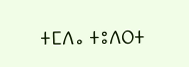ⵜⵎⴷⴰ ⵜⵓⴷⵔⵜ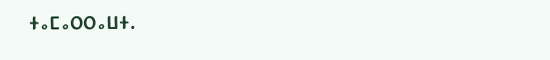ⵜⴰⵎⴰⵔⵔⴰⵡⵜ.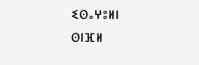ⵉⵙⴰⵖⵓⵍⵏ
ⵙⵏⴼⵍ